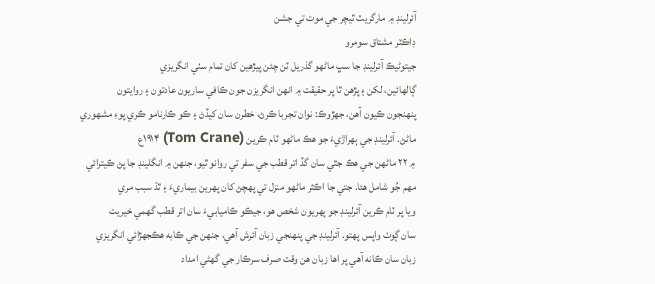آئرلينڊ ۾ مارگريٽ ٿيچر جي موت تي جشن
ڊاڪٽر مشتاق سومرو
جيتوڻيڪ آئرلينڊ جا سڀ ماڻهو گذريل ٽن چئن پيڙهين کان تمام سٺي انگريزي
ڳالهائين، لکن ۽ پڙهن ٿا پر حقيقت ۾ انهن انگريزن جون ڪافي ساريون عادتون ۽ روايتون
پنهنجون ڪيون آهن، جهڙوڪ: نوان تجربا ڪرڻ، خطرن سان کيڏڻ ۽ ڪو ڪارنامو ڪري پوءِ مشهوري
ماڻڻ. آئرلينڊ جي ٻهراڙيءَ جو هڪ ماڻهو ٽام ڪرين (Tom Crane) ۱۹۱۴ع
۾ ۲۲ ماڻهن جي هڪ جٿي سان گڏ اتر قطب جي سفر تي روانو ٿيو، جنهن ۾ انگلينڊ جا پڻ ڪيترائي
مهم جُو شامل هئا. جتي جا اڪثر ماڻهو منزل تي پهچڻ کان پهرين بيماريءَ ۽ ٿڌ سبب مري
ويا پر ٽام ڪرين آئرلينڊ جو پهريون شخص هو، جيڪو ڪاميابيءَ سان اتر قطب گهمي خيريت
سان ڳوٺ واپس پهتو. آئرلينڊ جي پنهنجي زبان آئرش آهي، جنهن جي ڪابه هڪجهڙائي انگريزي
زبان سان ڪانه آهي پر اها زبان هن وقت صرف سرڪار جي گهڻي امداد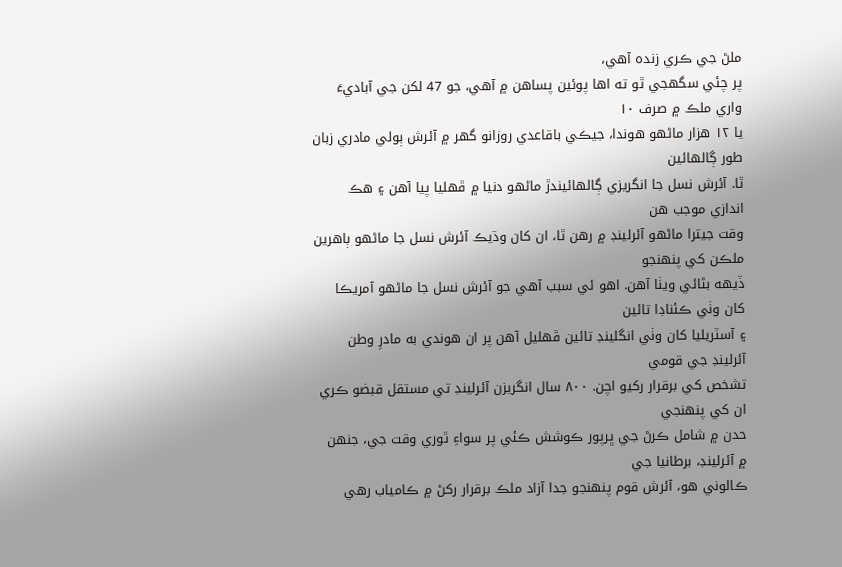ملڻ جي ڪري زنده آهي،
پر چئي سگهجي ٿو ته اها پوئين پساهن ۾ آهي، جو 47 لکن جي آباديءَ واري ملڪ ۾ صرف ۱۰
يا ۱۲ هزار ماڻهو هوندا، جيڪي باقاعدي روزانو گهر ۾ آئرش ٻولي مادري زبان طور ڳالهائين
ٿا. آئرش نسل جا انگريزي ڳالهائيندڙ ماڻهو دنيا ۾ ڦهليا پيا آهن ۽ هڪ اندازي موجب هن
وقت جيترا ماڻهو آئرلينڊ ۾ رهن ٿا، ان کان وڌيڪ آئرش نسل جا ماڻهو ٻاهرين ملڪن کي پنهنجو
ڏيهه بڻائي ويٺا آهن. اهو ئي سبب آهي جو آئرش نسل جا ماڻهو آمريڪا کان وٺي ڪئناڊا تائين
۽ آسٽريليا کان وٺي انگلينڊ تائين ڦهليل آهن پر ان هوندي به مادرِ وطن آئرلينڊ جي قومي
تشخص کي برقرار رکيو اچن. ۸۰۰ سال انگريزن آئرلينڊ تي مستقل قبضو ڪري ان کي پنهنجي
حدن ۾ شامل ڪرڻ جي ڀرپور ڪوشش ڪئي پر سواءِ ٿوري وقت جي، جنهن ۾ آئرلينڊ، برطانيا جي
ڪالوني هو، آئرش قوم پنهنجو جدا آزاد ملڪ برقرار رکڻ ۾ ڪامياب رهي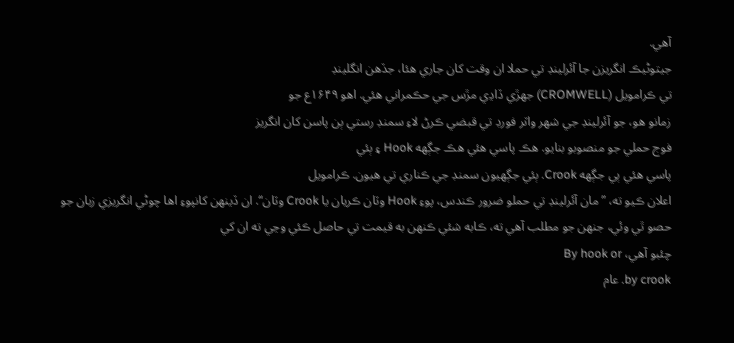آهي.
جيتوڻيڪ انگريزن جا آئرلينڊ تي حملا ان وقت کان جاري هئا، جڏهن انگلينڊ
تي ڪرامويل (CROMWELL) جهڙي ڏاڍي مڙس جي حڪمراني هئي. اهو ۱۶۴۹ع جو
زمانو هو، جو آئرلينڊ جي شهر واٽر فورڊ تي قبضي ڪرڻ لاءِ سمنڊ رستي ٻن پاسن کان انگريز
فوج حملي جو منصوبو بنايو. هڪ پاسي هئي هڪ جڳهه Hook ۽ ٻئي
پاسي هئي ٻي جڳهه Crook. ٻئي جڳهيون سمنڊ جي ڪناري تي هيون. ڪرامويل
اعلان ڪيو ته، ”مان آئرلينڊ تي حملو ضرور ڪندس، پوءِ Hook وٽان ڪريان يا Crook وٽان“. ان ڏينهن کانپوءِ اها چوڻي انگريزي زبان جو
حصو ٿي وئي، جنهن جو مطلب آهي ته، ڪابه شئي ڪنهن به قيمت تي حاصل ڪئي وڃي ته ان کي
چئبو آهي، By hook or
by crook. عام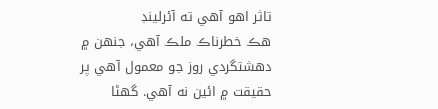تاثر اهو آهي ته آئرلينڊ
هڪ خطرناڪ ملڪ آهي، جنهن ۾ دهشتگردي روز جو معمول آهي پر حقيقت ۾ ائين نه آهي. گهڻا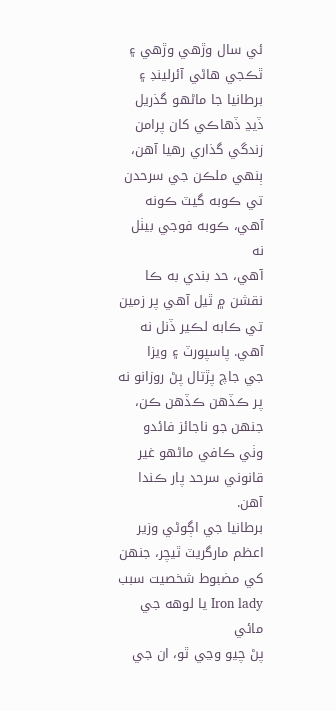ئي سال وڙهي وڙهي ۽ ٿڪجي هاڻي آئرلينڊ ۽ برطانيا جا ماڻهو گذريل ڏيڍ ڏهاڪي کان پرامن
زندگي گذاري رهيا آهن، ٻنهي ملڪن جي سرحدن تي ڪوبه گيٽ ڪونه آهي، ڪوبه فوجي بيٺل نه
آهي، حد بندي به ڪا نقشن ۾ ٿيل آهي پر زمين تي ڪابه لڪير ڏنل نه آهي. پاسپورٽ ۽ ويزا
جي جاچ پڙتال پڻ روزانو نه پر ڪڏهن ڪڏهن ڪن، جنهن جو ناجائز فائدو وٺي ڪافي ماڻهو غير
قانوني سرحد پار ڪندا آهن.
برطانيا جي اڳوڻي وزير اعظم مارگريٽ ٿيچر، جنهن کي مضبوط شخصيت سبب Iron lady يا لوهه جي مائي
پڻ چيو وڃي ٿو، ان جي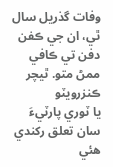وفات گذريل سال ٿي، ان جي ڪفن دفن تي ڪافي ممڻ متو. ٿيچر ڪنزرويٽو
يا ٽوري پارٽيءَ سان تعلق رکندي هئي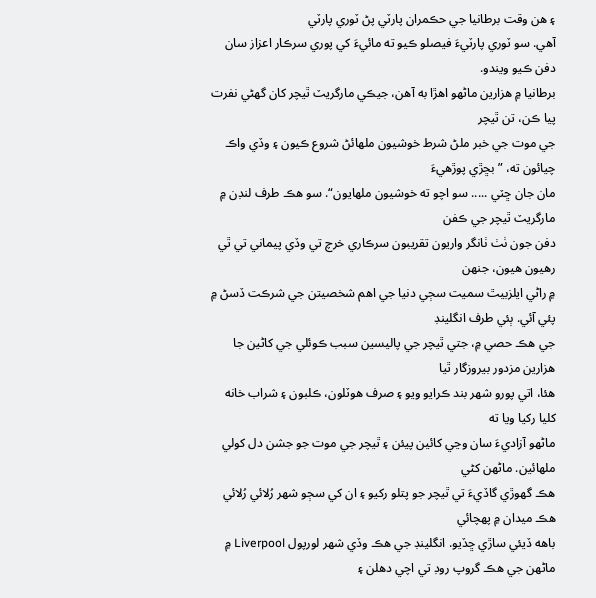۽ هن وقت برطانيا جي حڪمران پارٽي پڻ ٽوري پارٽي
آهي. سو ٽوري پارٽيءَ فيصلو ڪيو ته مائيءَ کي پوري سرڪار اعزاز سان دفن ڪيو ويندو.
برطانيا ۾ هزارين ماڻهو اهڙا به آهن، جيڪي مارگريٽ ٿيچر کان گهڻي نفرت پيا ڪن، تن ٿيچر
جي موت جي خبر ملڻ شرط خوشيون ملهائڻ شروع ڪيون ۽ وڏي واڪ چيائون ته، ”بڇڙي پوڙهيءَ
مان جان ڇٽي ..... سو اچو ته خوشيون ملهايون“. سو هڪ طرف لنڊن ۾ مارگريٽ ٿيچر جي ڪفن
دفن جون ٺٺ ٺانگر واريون تقريبون سرڪاري خرچ تي وڏي پيماني تي ٿي رهيون هيون، جنهن
۾ راڻي ايلزبيٿ سميت سڄي دنيا جي اهم شخصيتن جي شرڪت ڏسڻ ۾ پئي آئي. ٻئي طرف انگلينڊ
جي هڪ حصي ۾، جتي ٿيچر جي پاليسين سبب ڪوئلي جي کاڻين جا هزارين مزدور بيروزگار ٿيا
هئا، اتي پورو شهر بند ڪرايو ويو ۽ صرف هوٽلون، ڪلبون ۽ شراب خانه کليا رکيا ويا ته
ماڻهو آزاديءَ سان وڃي کائين پيئن ۽ ٿيچر جي موت جو جشن دل کولي ملهائين. ماڻهن کڻي
هڪ گهوڙي گاڏيءَ تي ٿيچر جو پتلو رکيو ۽ ان کي سڄو شهر رُلائي رُلائي هڪ ميدان ۾ پهچائي
باهه ڏيئي ساڙي ڇڏيو. انگلينڊ جي هڪ وڏي شهر لورپول Liverpool ۾ ماڻهن جي هڪ گروپ روڊ تي اچي دهلن ۽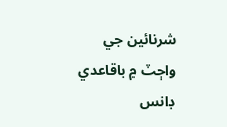شرنائين جي واڄٽ ۾ باقاعدي ڊانس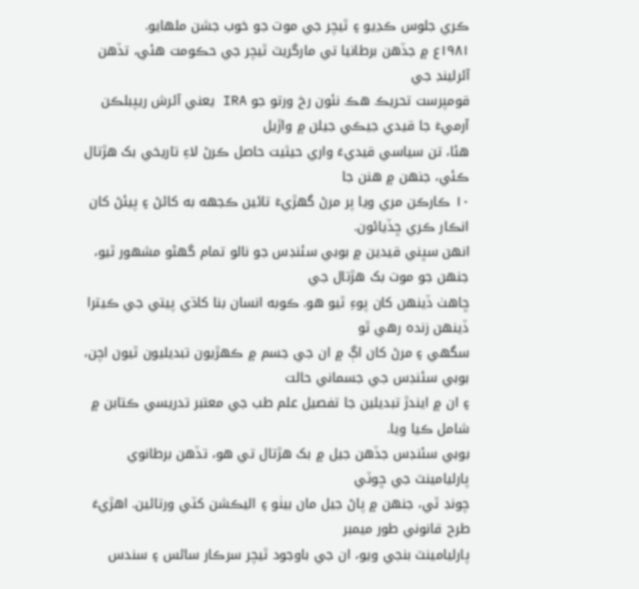ڪري جلوس ڪڍيو ۽ ٿيچر جي موت جو خوب جشن ملهايو.
۱۹۸۱ع ۾ جڏهن برطانيا تي مارگريٽ ٿيچر جي حڪومت هئي، تڏهن آئرلينڊ جي
قومپرست تحريڪ هڪ نئون رخ ورتو جو IRA يعني آئرش ريپبلڪن آرميءَ جا قيدي جيڪي جيلن ۾ واڙيل
هئا، تن سياسي قيديءَ واري حيثيت حاصل ڪرڻ لاءِ تاريخي بک هڙتال ڪئي، جنهن ۾ هنن جا
۱۰ ڪارڪن مري ويا پر مرڻ گهڙيءَ تائين ڪجهه به کائڻ ۽ پيئڻ کان انڪار ڪري ڇڏيائون.
انهن سڀني قيدين ۾ بوبي سئنڊس جو نالو تمام گهڻو مشهور ٿيو، جنهن جو موت بک هڙتال جي
ڇاهٺ ڏينهن کان پوءِ ٿيو هو. ڪوبه انسان بنا کاڌي پيتي جي ڪيترا ڏينهن زنده رهي ٿو
سگهي ۽ مرڻ کان اڳ ۾ ان جي جسم ۾ ڪهڙيون تبديليون ٿيون اچن، بوبي سئنڊس جي جسماني حالت
۽ ان ۾ ايندڙ تبديلين جا تفصيل علم طب جي معتبر تدريسي ڪتابن ۾ شامل ڪيا ويا.
بوبي سئنڊس جڏهن جيل ۾ بک هڙتال تي هو، تڏهن برطانوي پارليامينٽ جي ڇوٽي
چونڊ ٿي، جنهن ۾ پاڻ جيل مان بيٺو ۽ اليڪشن کٽي ورتائين. اهڙيءَ طرح قانوني طور ميمبر
پارليامينٽ بنجي ويو، ان جي باوجود ٿيچر سرڪار ساڻس ۽ سندس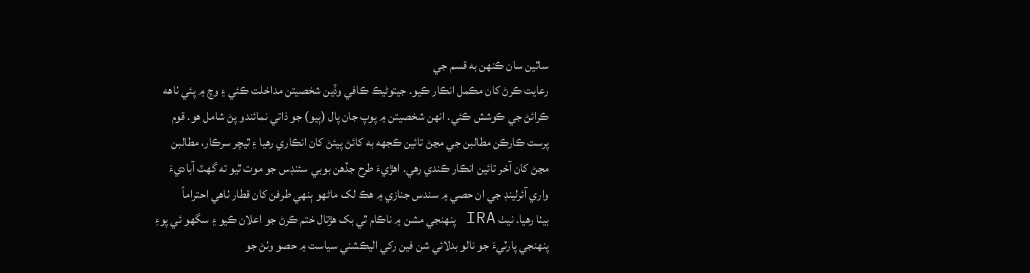ساٿين سان ڪنهن به قسم جي
رعايت ڪرڻ کان مڪمل انڪار ڪيو. جيتوڻيڪ ڪافي وڏين شخصيتن مداخلت ڪئي ۽ وچ ۾ پئي ٺاهه
ڪرائڻ جي ڪوشش ڪئي. انهن شخصيتن ۾ پوپ جان پال (ٻيو) جو ذاتي نمائندو پڻ شامل هو. قوم
پرست ڪارڪن مطالبن جي مڃڻ تائين ڪجهه به کائڻ پيئڻ کان انڪاري رهيا ۽ ٿيچر سرڪار، مطالبن
مڃڻ کان آخر تائين انڪار ڪندي رهي. اهڙيءَ طرح جڏهن بوبي سئنڊس جو موت ٿيو ته گهٽ آباديءَ
واري آئرلينڊ جي ان حصي ۾ سندس جنازي ۾ هڪ لک ماڻهو ٻنهي طرفن کان قطار ٺاهي احتراماً
بيٺا رهيا. نيٺ IRA پنهنجي مشن ۾ ناڪام ٿي بک هڙتال ختم ڪرڻ جو اعلان ڪيو ۽ سگهو ئي پوءِ
پنهنجي پارٽيءَ جو نالو بدلائي شن فين رکي اليڪشني سياست ۾ حصو وٺڻ جو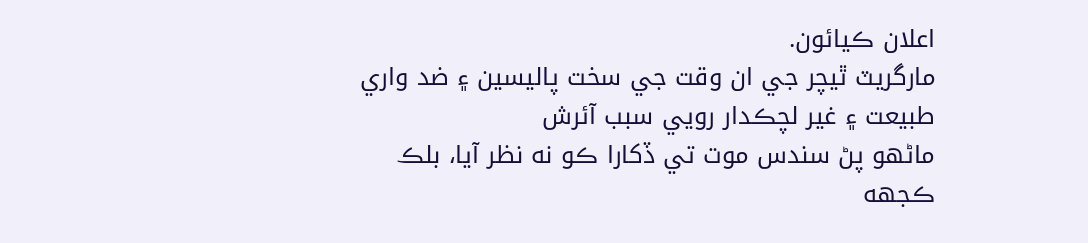اعلان ڪيائون.
مارگريٽ ٿيچر جي ان وقت جي سخت پاليسين ۽ ضد واري طبيعت ۽ غير لچڪدار رويي سبب آئرش
ماڻهو پڻ سندس موت تي ڏکارا ڪو نه نظر آيا، بلڪ ڪجهه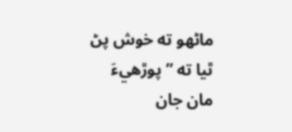ماڻهو ته خوش پڻ ٿيا ته ”پوڙهيءَ
مان جان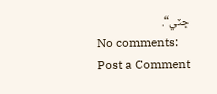ڇٽي“.
No comments:
Post a Comment